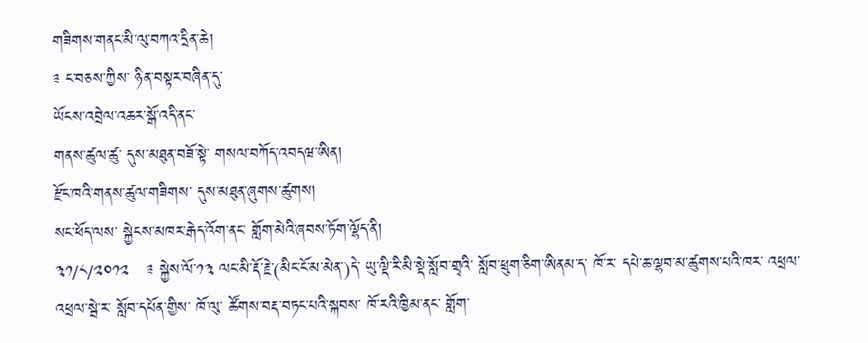གཟིགས་གནང་མི་ལུ་བཀའ་དྲིན་ཆེ།
༉ ང་བཅས་ཀྱིས་ ཉིན་བསྟར་བཞིན་དུ་
ཡོངས་འབྲེལ་འཆར་སྒོ་འདི་ནང་
གནས་ཚུལ་ཚུ་ དུས་མཐུན་བཟོ་སྟེ་ གསལ་བཀོད་འབདཝ་ཨིན།
རྫོང་ཁའི་གནས་ཚུལ་གཟིགས་ དུས་མཐུན་ཞུགས་ཚུགས།
སང་ཕོད་ལས་ སྐྱེངས་མཁར་རྒེད་འོག་ནང་ གློག་མེའི་ཞབས་ཏོག་ལྷོད་ནི།
༣༡/༨/༢༠༡༢   ༉ སྐྱེས་ལོ་༡༣ ལང་མི་རྡོ་རྗེ་(མིང་ངོ་མ་མེན་)དེ་ ཡུ་ལྡི་རི་མི་སྡེ་སློབ་གྲྭའི་ སློབ་ཕྲུག་ཅིག་ཨིནམ་ད་ ཁོ་ར་ དཔེ་ཆ་ལྷབ་མ་ཚུགས་པའི་ཁར་ འཕྲལ་འཕྲལ་སྦེ་ར་ སློབ་དཔོན་གྱིས་ ཁོ་ལུ་ ཚོགས་བརྡ་བཏང་པའི་སྐབས་ ཁོ་རའི་ཁྱིམ་ནང་ གློག་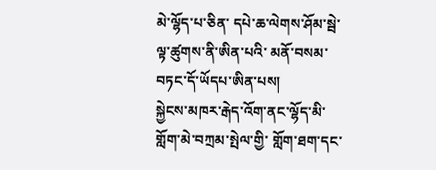མེ་ལྷོད་པ་ཅིན་ དཔེ་ཆ་ལེགས་ཤོམ་སྦེ་ ལྟ་ཚུགས་ནི་ཨིན་པའི་ མནོ་བསམ་བཏང་དོ་ཡོདཔ་ཨིན་པས།
སྐྱེངས་མཁར་རྒེད་འོག་ནང་ལྷོད་མི་ གློག་མེ་བཀྲམ་སྤེལ་གྱི་ གློག་ཐག་དང་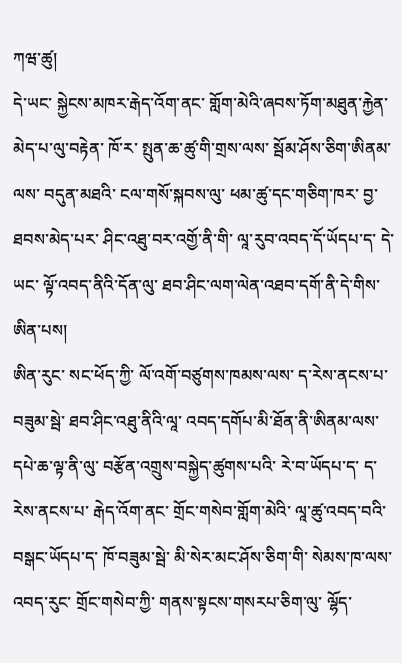ཀཝ་ཚུ།
དེ་ཡང་ སྐྱེངས་མཁར་རྒེད་འོག་ནང་ གློག་མེའི་ཞབས་ཏོག་མཐུན་རྐྱེན་མེད་པ་ལུ་བརྟེན་ ཁོ་ར་ སྤུན་ཆ་ཚུ་གི་གྲས་ལས་ སྦོམ་ཤོས་ཅིག་ཨིནམ་ལས་ བདུན་མཐའི་ ངལ་གསོ་སྐབས་ལུ་ ཕམ་ཚུ་དང་གཅིག་ཁར་ བྱ་ཐབས་མེད་པར་ ཤིང་འཐུ་བར་འགྱོ་ནི་གི་ ལཱ་རུབ་འབད་དོ་ཡོདཔ་ད་ དེ་ཡང་ ལྟོ་འབད་ནིའི་དོན་ལུ་ ཐབ་ཤིང་ལག་ལེན་འཐབ་དགོ་ནི་དེ་གིས་ཨིན་པས།
ཨིན་རུང་ སང་ཕོད་ཀྱི་ ལོ་འགོ་བཙུགས་ཁམས་ལས་ ད་རེས་ནངས་པ་བཟུམ་སྦེ་ ཐབ་ཤིང་འཐུ་ནིའི་ལཱ་ འབད་དགོཔ་མི་ཐོན་ནི་ཨིནམ་ལས་ དཔེ་ཆ་ལྟ་ནི་ལུ་ བརྩོན་འགྲུས་བསྐྱེད་ཚུགས་པའི་ རེ་བ་ཡོདཔ་ད་ ད་རེས་ནངས་པ་ རྒེད་འོག་ནང་ གྲོང་གསེབ་གློག་མེའི་ ལཱ་ཚུ་འབད་བའི་བསྒང་ཡོདཔ་ད་ ཁོ་བཟུམ་སྦེ་ མི་སེར་མང་ཤོས་ཅིག་གི་ སེམས་ཁ་ལས་འབད་རུང་ གྲོང་གསེབ་ཀྱི་ གནས་སྟངས་གསརཔ་ཅིག་ལུ་ ལྷོད་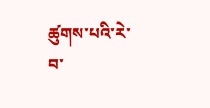ཚུགས་པའི་རེ་བ་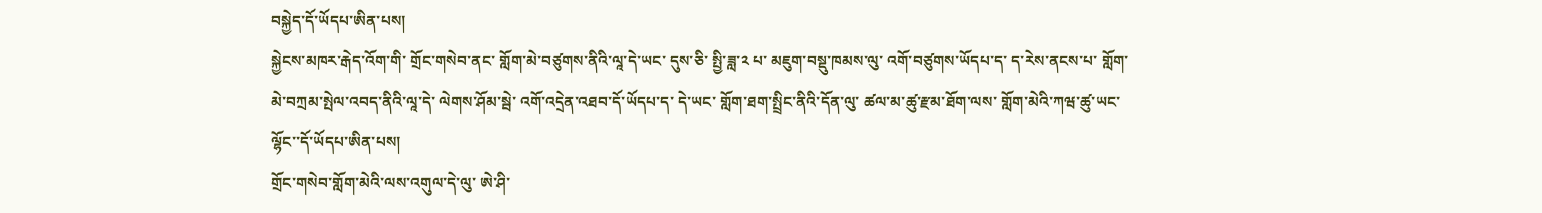བསྐྱེད་དོ་ཡོདཔ་ཨིན་པས།
སྐྱེངས་མཁར་རྒེད་འོག་གི་ གྲོང་གསེབ་ནང་ གློག་མེ་བཙུགས་ནིའི་ལཱ་དེ་ཡང་ དུས་ཅི་ སྤྱི་ཟླ་༢ པ་ མཇུག་བསྡུ་ཁམས་ལུ་ འགོ་བཙུགས་ཡོདཔ་ད་ ད་རེས་ནངས་པ་ གློག་མེ་བཀྲམ་སྤེལ་འབད་ནིའི་ལཱ་དེ་ ལེགས་ཤོམ་སྦེ་ འགོ་འདྲེན་འཐབ་དོ་ཡོདཔ་ད་ དེ་ཡང་ གློག་ཐག་སྤྲིང་ནིའི་དོན་ལུ་ ཚལ་མ་ཚུ་རྫམ་ཐོག་ལས་ གློག་མེའི་ཀཝ་ཚུ་ཡང་ ལྷོང་་དོ་ཡོདཔ་ཨིན་པས།
གྲོང་གསེབ་གློག་མེའི་ལས་འགུལ་དེ་ལུ་ ཨེ་ཤི་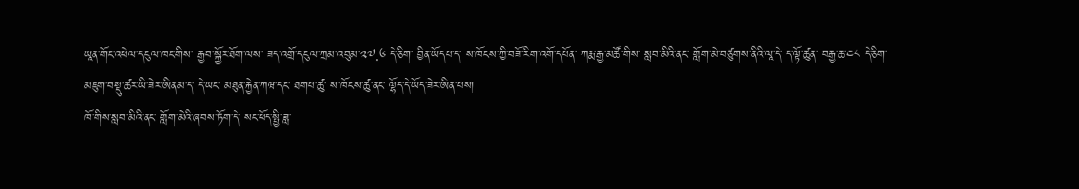ཡཱན་གོང་འཕེལ་དངུལ་ཁང་གིས་ རྒྱབ་སྐྱོར་ཐོག་ལས་ ཟད་འགྲོ་དངུལ་ཀྲམ་འབུམ་༢༧.༦ དེ་ཅིག་ བྱིན་ཡོདཔ་ད་ ས་ཁོངས་ཀྱི་བཟོ་རིག་འགོ་དཔོན་ ཀརྨ་རྒྱ་མཚོ་གིས་ སླབ་མིའི་ནང་ གློག་མེ་བཙུགས་ནིའི་ལཱ་དེ་ ད་ལྟོ་ཚུན་ བརྒྱ་ཆ་༤༨ དེ་ཅིག་ མཇུག་བསྡུ་ཚར་ཡི་ཟེར་ཨིནམ་ད་ དེ་ཡང་ མཐུན་རྐྱེན་ཀཝ་དང་ ཐགཔ་ཚུ་ ས་ཁོངས་ཚུ་ནང་ ལྷོད་དེ་ཡོད་ཟེར་ཨིན་པས།
ཁོ་གིས་སླབ་མིའི་ནང་ གློག་མེའི་ཞབས་ཏོག་དེ་ སང་ཕོད་སྤྱི་ཟླ་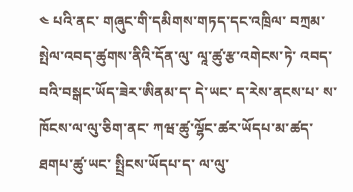༤ པའི་ནང་ གཞུང་གི་དམིགས་གཏད་དང་འཁྲིལ་ བཀྲམ་སྤེལ་འབད་ཚུགས་ནིའི་དོན་ལུ་ ལཱ་ཚུ་རྩ་འགེངས་ཏེ་ འབད་བའི་བསྒང་ཡོད་ཟེར་ཨིནམ་ད་ དེ་ཡང་ ད་རེས་ནངས་པ་ ས་ཁོངས་ལ་ལུ་ཅིག་ནང་ ཀཝ་ཚུ་ལྷོང་ཚར་ཡོདཔ་མ་ཚད་ ཐགཔ་ཚུ་ཡང་ སྤྲིངས་ཡོདཔ་ད་ ལ་ལུ་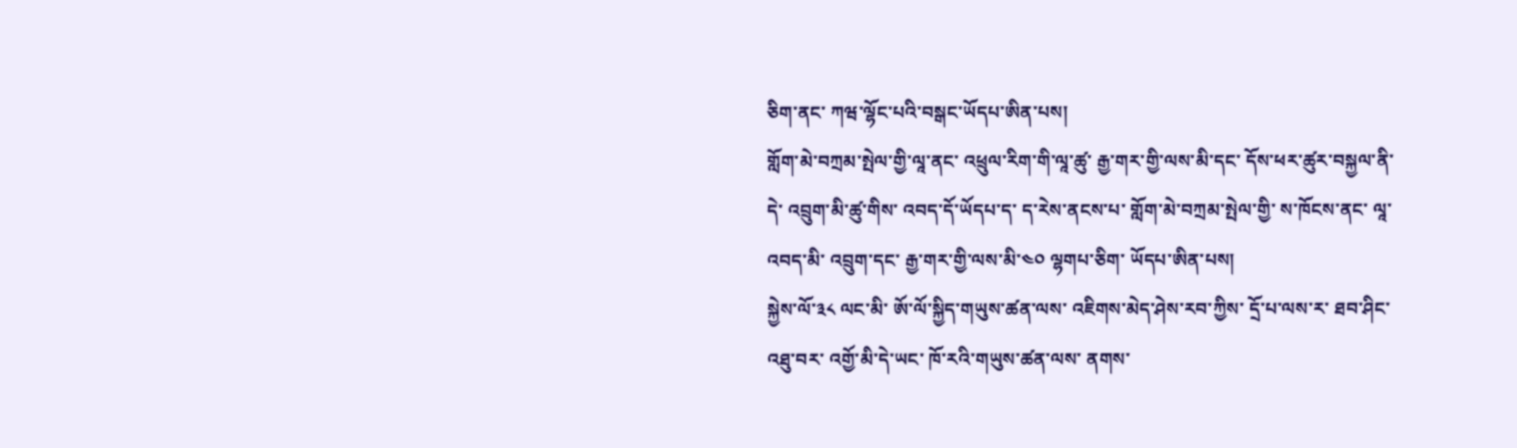ཅིག་ནང་ ཀཝ་ལྷོང་པའི་བསྒང་ཡོདཔ་ཨིན་པས།
གློག་མེ་བཀྲམ་སྤེལ་གྱི་ལཱ་ནང་ འཕྲུལ་རིག་གི་ལཱ་ཚུ་ རྒྱ་གར་གྱི་ལས་མི་དང་ དོས་ཕར་ཚུར་བསྐྱལ་ནི་དེ་ འབྲུག་མི་ཚུ་གིས་ འབད་དོ་ཡོདཔ་ད་ ད་རེས་ནངས་པ་ གློག་མེ་བཀྲམ་སྤེལ་གྱི་ ས་ཁོངས་ནང་ ལཱ་འབད་མི་ འབྲུག་དང་ རྒྱ་གར་གྱི་ལས་མི་༤༠ ལྷགཔ་ཅིག་ ཡོདཔ་ཨིན་པས།
སྐྱེས་ལོ་༣༨ ལང་མི་ ཨོ་ལོ་སྐྱིད་གཡུས་ཚན་ལས་ འཇིགས་མེད་ཤེས་རབ་ཀྱིས་ དྲོ་པ་ལས་ར་ ཐབ་ཤིང་འཐུ་བར་ འགྱོ་མི་དེ་ཡང་ ཁོ་རའི་གཡུས་ཚན་ལས་ ནགས་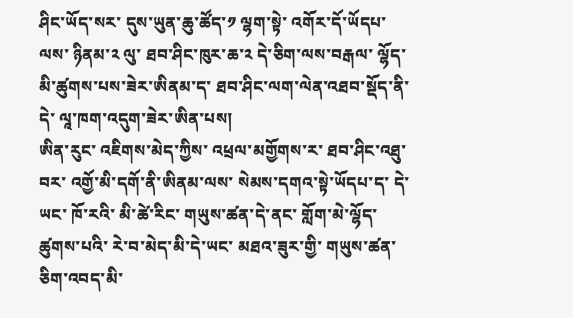ཤིང་ཡོད་སར་ དུས་ཡུན་ཆུ་ཚོད་༡ ལྷག་སྟེ་ འགོར་དོ་ཡོདཔ་ལས་ ཉིནམ་༢ ལུ་ ཐབ་ཤིང་ཁུར་ཆ་༢ དེ་ཅིག་ལས་བརྒལ་ ལྷོད་མི་ཚུགས་པས་ཟེར་ཨིནམ་ད་ ཐབ་ཤིང་ལག་ལེན་འཐབ་སྡོད་ནི་དེ་ ལཱ་ཁག་འདུག་ཟེར་ཨིན་པས།
ཨིན་རུང་ འཇིགས་མེད་ཀྱིས་ འཕྲལ་མགྱོགས་ར་ ཐབ་ཤིང་འཐུ་བར་ འགྱོ་མི་དགོ་ནི་ཨིནམ་ལས་ སེམས་དགའ་སྟེ་ཡོདཔ་ད་ དེ་ཡང་ ཁོ་རའི་ མི་ཚེ་རིང་ གཡུས་ཚན་དེ་ནང་ གློག་མེ་ལྷོད་ཚུགས་པའི་ རེ་བ་མེད་མི་དེ་ཡང་ མཐའ་ཟུར་གྱི་ གཡུས་ཚན་ཅིག་འབད་མི་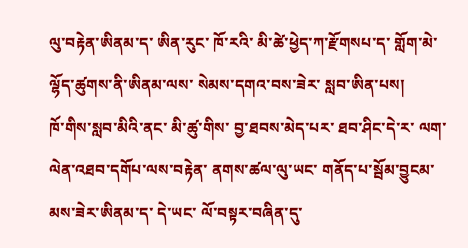ལུ་བརྟེན་ཨིནམ་ད་ ཨིན་རུང་ ཁོ་རའི་ མི་ཚེ་ཕྱེད་ཀ་རྫོགསཔ་ད་ གློག་མེ་ལྷོད་ཚུགས་ནི་ཨིནམ་ལས་ སེམས་དགའ་བས་ཟེར་ སླབ་ཨིན་པས།
ཁོ་གིས་སླབ་མིའི་ནང་ མི་ཚུ་གིས་ བྱ་ཐབས་མེད་པར་ ཐབ་ཤིང་དེ་ར་ ལག་ལེན་འཐབ་དགོཔ་ལས་བརྟེན་ ནགས་ཚལ་ལུ་ཡང་ གནོད་པ་སྦོམ་བྱུངམ་མས་ཟེར་ཨིནམ་ད་ དེ་ཡང་ ལོ་བསྟར་བཞིན་དུ་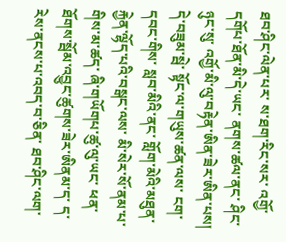ཐབ་ཤིང་ལེན་པར་ ས་ཐག་རིང་སར་ འགྱོ་དགོཔ་ཐོན་མི་དེ་ཡང་ ནགས་ཚལ་ནང་ ཤིང་ཉུང་སུ་ འགྱོ་མི་ལུ་བརྟེན་ཨིན་ཟེར་ཨིན་པས།
དེ་བཟུམ་སྦེ་ སྟོང་ལ་གཡུས་ཚན་ལས་ ངག་དབང་གིས་ སླབ་མིའི་ནང་ གློག་མེའི་མཐུན་རྐྱེན་ལྷོད་པའི་བསྒང་ལས་ མི་སེར་སོ་ནམ་པ་གིས་མ་ཚད་ ཞི་གཡོགཔ་ཚུ་ལུ་ཡང་ ཕན་ཐོགས་སྦོམ་འབྱུང་ཚུགས་ཟེར་ཨིནམ་ད་ ད་རེས་ནངས་པ་འབད་བ་ཅིན་ ཐབ་ཤིང་ལག་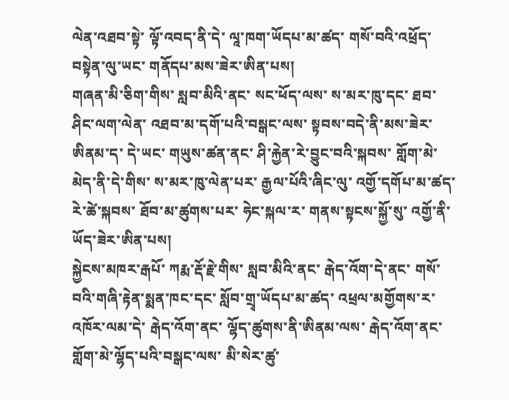ལེན་འཐབ་སྟེ་ ལྟོ་འབད་ནི་དེ་ ལཱ་ཁག་ཡོདཔ་མ་ཚད་ གསོ་བའི་འཕྲོད་བསྟེན་ལུ་ཡང་ གནོདཔ་མས་ཟེར་ཨིན་པས།
གཞན་མི་ཅིག་གིས་ སླབ་མིའི་ནང་ སང་ཕོད་ལས་ ས་མར་ཁུ་དང་ ཐབ་ཤིང་ལག་ལེན་ འཐབ་མ་དགོ་པའི་བསྒང་ལས་ སྟབས་བདེ་ནི་མས་ཟེར་ཨིནམ་ད་ དེ་ཡང་ གཡུས་ཚན་ནང་ ཤི་རྐྱེན་རེ་བྱུང་བའི་སྐབས་ གློག་མེ་མེད་ནི་དེ་གིས་ ས་མར་ཁུ་ལེན་པར་ རྒྱལ་པོའི་ཞིང་ལུ་ འགྱོ་དགོཔ་མ་ཚད་ རེ་ཚེ་སྐབས་ ཐོབ་མ་ཚུགས་པར་ ཧེང་སྐལ་ར་ གནས་སྟངས་སྐྱོ་སུ་ འགྱོ་ནི་ཡོད་ཟེར་ཨིན་པས།
སྐྱེངས་མཁར་རྒཔོ་ ཀརྨ་རྡོ་རྗེ་གིས་ སླབ་མིའི་ནང་ རྒེད་འོག་དེ་ནང་ གསོ་བའི་གཞི་རྟེན་སྨན་ཁང་དང་ སློབ་གྲྭ་ཡོདཔ་མ་ཚད་ འཕྲལ་མགྱོགས་ར་ འཁོར་ལམ་དེ་ རྒེད་འོག་ནང་ ལྷོད་ཚུགས་ནི་ཨིནམ་ལས་ རྒེད་འོག་ནང་ གློག་མེ་ལྷོད་པའི་བསྒང་ལས་ མི་སེར་ཚུ་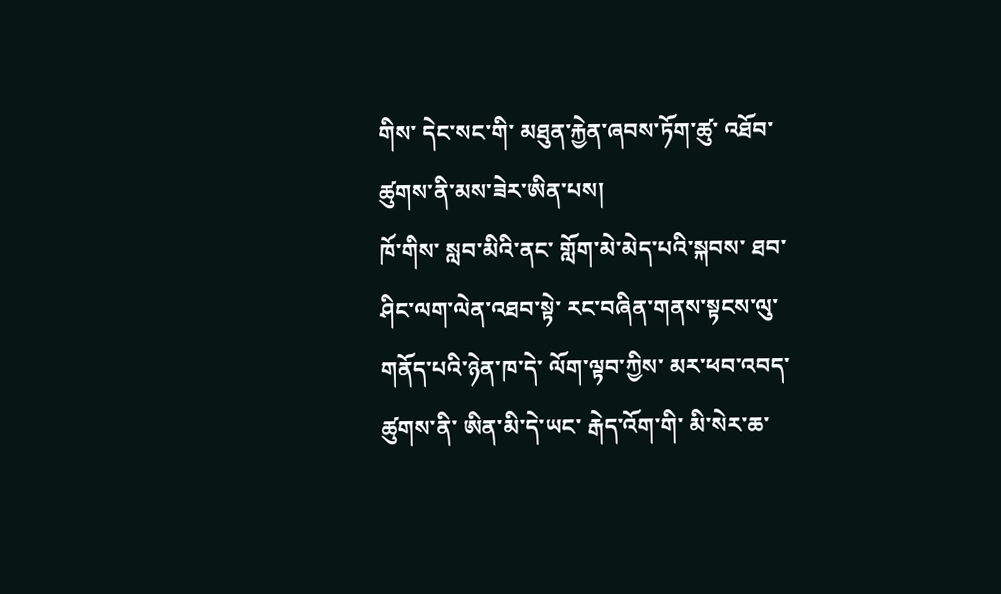གིས་ དེང་སང་གི་ མཐུན་རྐྱེན་ཞབས་ཏོག་ཚུ་ འཐོབ་ཚུགས་ནི་མས་ཟེར་ཨིན་པས།
ཁོ་གིས་ སླབ་མིའི་ནང་ གློག་མེ་མེད་པའི་སྐབས་ ཐབ་ཤིང་ལག་ལེན་འཐབ་སྟེ་ རང་བཞིན་གནས་སྟངས་ལུ་ གནོད་པའི་ཉེན་ཁ་དེ་ ལོག་ལྟབ་ཀྱིས་ མར་ཕབ་འབད་ཚུགས་ནི་ ཨིན་མི་དེ་ཡང་ རྒེད་འོག་གི་ མི་སེར་ཆ་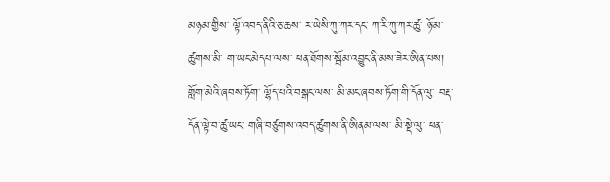མཉམ་གྱིས་ ལྟོ་འབད་ནིའི་ཅ་ཆས་ ར་ཡེསི་ཀུ་ཀར་དང་ ཀ་རི་ཀུ་ཀར་ཚུ་ ཉོ་མ་ཚུགས་མི་ ག་ཡང་མེདཔ་ལས་ ཕན་ཐོགས་སྦོམ་འབྱུང་ནི་མས་ཟེར་ཨིན་པས།
གློག་མེའི་ཞབས་ཏོག་ ལྷོད་པའི་བསྒང་ལས་ མི་མང་ཞབས་ཏོག་གི་དོན་ལུ་ བརྡ་དོན་ལྟེ་བ་ཚུ་ཡང་ གཞི་བཙུགས་འབད་ཚུགས་ནི་ཨིནམ་ལས་ མི་སྡེ་ལུ་ ཕན་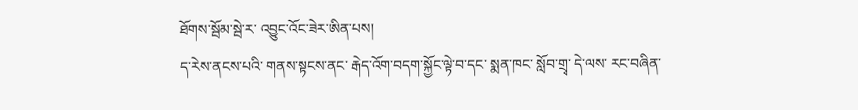ཐོགས་སྦོམ་སྦེ་ར་ འབྱུང་འོང་ཟེར་ཨིན་པས།
ད་རེས་ནངས་པའི་ གནས་སྟངས་ནང་ རྒེད་འོག་བདག་སྐྱོང་ལྟེ་བ་དང་ སྨན་ཁང་ སློབ་གྲྭ་ དེ་ལས་ རང་བཞིན་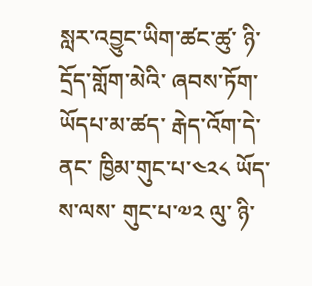སླར་འབྱུང་ཡིག་ཚང་ཚུ་ ཉི་དྲོད་གློག་མེའི་ ཞབས་ཏོག་ཡོདཔ་མ་ཚད་ རྒེད་འོག་དེ་ནང་ ཁྱིམ་གུང་པ་༤༢༨ ཡོད་ས་ལས་ གུང་པ་༧༢ ལུ་ ཉི་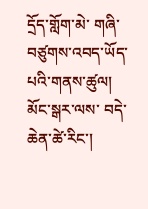དྲོད་གློག་མེ་ གཞི་བཙུགས་འབད་ཡོད་པའི་གནས་ཚུལ།
མོང་སྒར་ལས་ བདེ་ཆེན་ཚེ་རིང་།